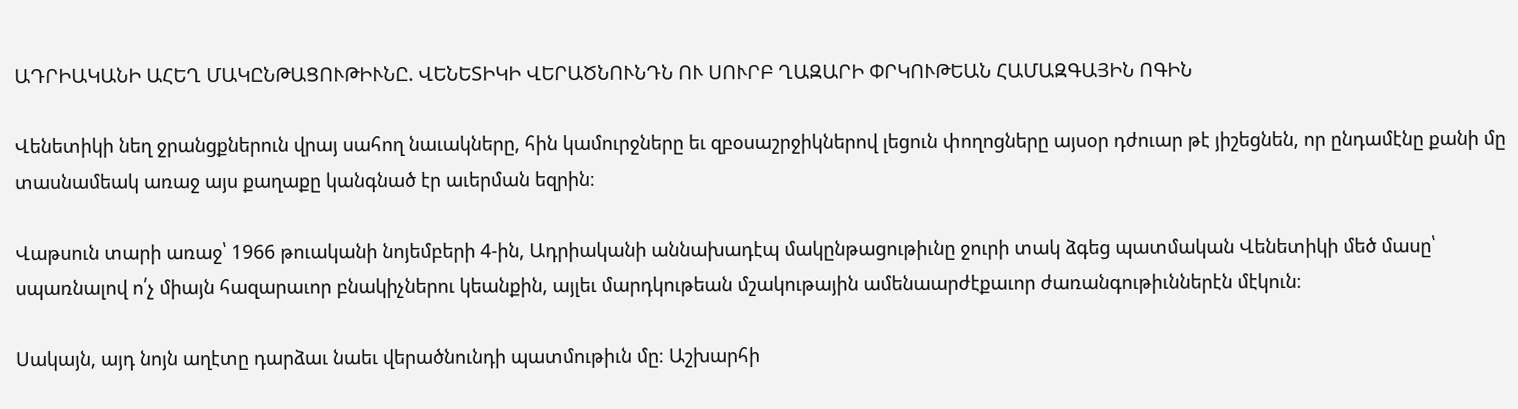ԱԴՐԻԱԿԱՆԻ ԱՀԵՂ ՄԱԿԸՆԹԱՑՈՒԹԻՒՆԸ. ՎԵՆԵՏԻԿԻ ՎԵՐԱԾՆՈՒՆԴՆ ՈՒ ՍՈՒՐԲ ՂԱԶԱՐԻ ՓՐԿՈՒԹԵԱՆ ՀԱՄԱԶԳԱՅԻՆ ՈԳԻՆ

Վենետիկի նեղ ջրանցքներուն վրայ սահող նաւակները, հին կամուրջները եւ զբօսաշրջիկներով լեցուն փողոցները այսօր դժուար թէ յիշեցնեն, որ ընդամէնը քանի մը տասնամեակ առաջ այս քաղաքը կանգնած էր աւերման եզրին։

Վաթսուն տարի առաջ՝ 1966 թուականի նոյեմբերի 4-ին, Ադրիականի աննախադէպ մակընթացութիւնը ջուրի տակ ձգեց պատմական Վենետիկի մեծ մասը՝ սպառնալով ո՛չ միայն հազարաւոր բնակիչներու կեանքին, այլեւ մարդկութեան մշակութային ամենաարժէքաւոր ժառանգութիւններէն մէկուն։

Սակայն, այդ նոյն աղէտը դարձաւ նաեւ վերածնունդի պատմութիւն մը։ Աշխարհի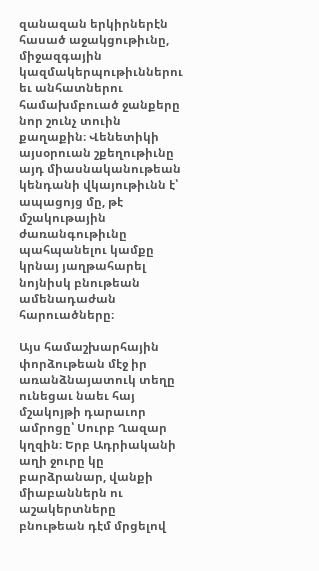զանազան երկիրներէն հասած աջակցութիւնը, միջազգային կազմակերպութիւններու եւ անհատներու համախմբուած ջանքերը նոր շունչ տուին քաղաքին։ Վենետիկի այսօրուան շքեղութիւնը այդ միասնականութեան կենդանի վկայութիւնն է՝ ապացոյց մը, թէ մշակութային ժառանգութիւնը պահպանելու կամքը կրնայ յաղթահարել նոյնիսկ բնութեան ամենադաժան հարուածները։

Այս համաշխարհային փորձութեան մէջ իր առանձնայատուկ տեղը ունեցաւ նաեւ հայ մշակոյթի դարաւոր ամրոցը՝ Սուրբ Ղազար կղզին։ Երբ Ադրիականի աղի ջուրը կը բարձրանար, վանքի միաբաններն ու աշակերտները բնութեան դէմ մրցելով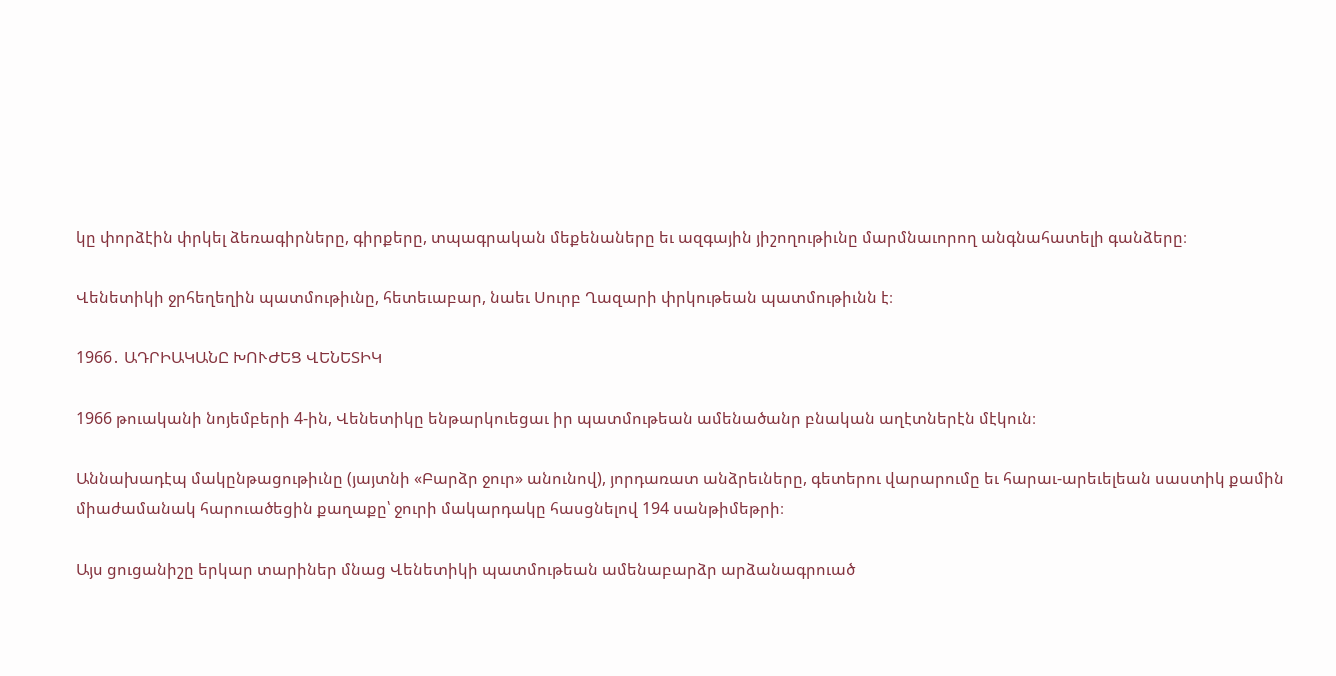կը փորձէին փրկել ձեռագիրները, գիրքերը, տպագրական մեքենաները եւ ազգային յիշողութիւնը մարմնաւորող անգնահատելի գանձերը։

Վենետիկի ջրհեղեղին պատմութիւնը, հետեւաբար, նաեւ Սուրբ Ղազարի փրկութեան պատմութիւնն է։

1966․ ԱԴՐԻԱԿԱՆԸ ԽՈՒԺԵՑ ՎԵՆԵՏԻԿ

1966 թուականի նոյեմբերի 4-ին, Վենետիկը ենթարկուեցաւ իր պատմութեան ամենածանր բնական աղէտներէն մէկուն։

Աննախադէպ մակընթացութիւնը (յայտնի «Բարձր ջուր» անունով), յորդառատ անձրեւները, գետերու վարարումը եւ հարաւ-արեւելեան սաստիկ քամին միաժամանակ հարուածեցին քաղաքը՝ ջուրի մակարդակը հասցնելով 194 սանթիմեթրի։

Այս ցուցանիշը երկար տարիներ մնաց Վենետիկի պատմութեան ամենաբարձր արձանագրուած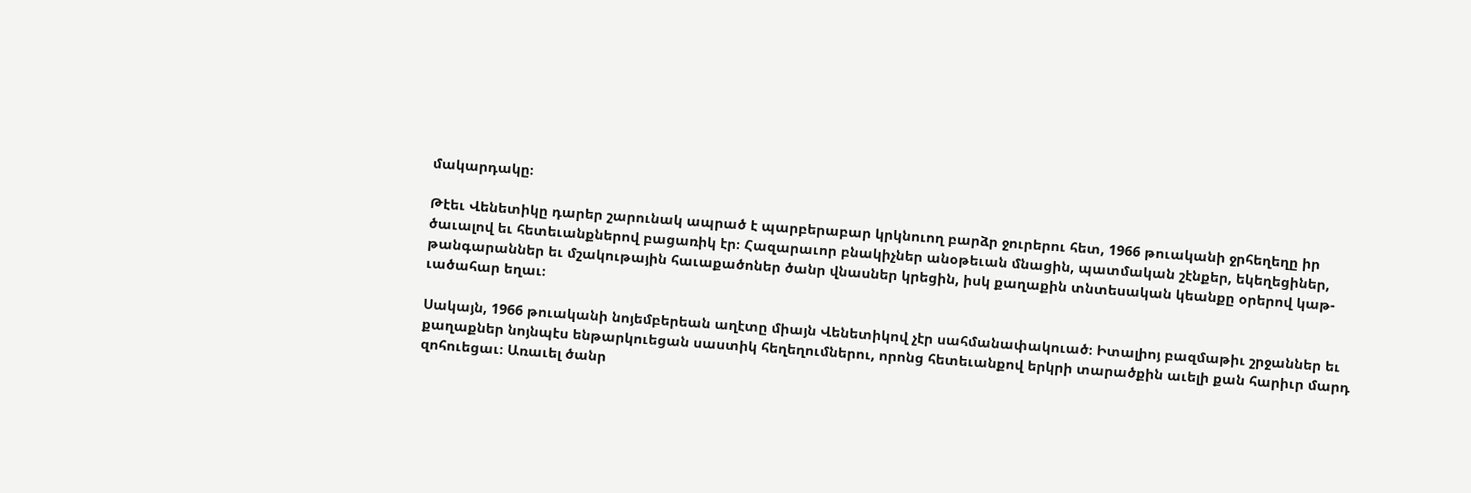մակարդակը։

Թէեւ Վենետիկը դարեր շարունակ ապրած է պարբերաբար կրկնուող բարձր ջուրերու հետ, 1966 թուականի ջրհեղեղը իր ծաւալով եւ հետեւանքներով բացառիկ էր։ Հազարաւոր բնակիչներ անօթեւան մնացին, պատմական շէնքեր, եկեղեցիներ, թանգարաններ եւ մշակութային հաւաքածոներ ծանր վնասներ կրեցին, իսկ քաղաքին տնտեսական կեանքը օրերով կաթ-ւածահար եղաւ։

Սակայն, 1966 թուականի նոյեմբերեան աղէտը միայն Վենետիկով չէր սահմանափակուած։ Իտալիոյ բազմաթիւ շրջաններ եւ քաղաքներ նոյնպէս ենթարկուեցան սաստիկ հեղեղումներու, որոնց հետեւանքով երկրի տարածքին աւելի քան հարիւր մարդ զոհուեցաւ։ Առաւել ծանր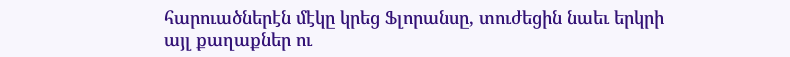հարուածներէն մէկը կրեց Ֆլորանսը, տուժեցին նաեւ երկրի այլ քաղաքներ ու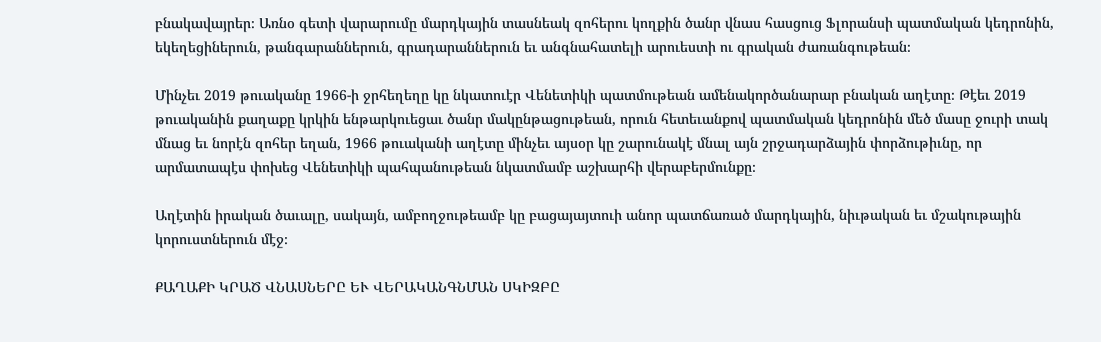բնակավայրեր։ Առնօ գետի վարարումը մարդկային տասնեակ զոհերու կողքին ծանր վնաս հասցուց Ֆլորանսի պատմական կեդրոնին, եկեղեցիներուն, թանգարաններուն, գրադարաններուն եւ անգնահատելի արուեստի ու գրական ժառանգութեան։

Մինչեւ 2019 թուականը 1966-ի ջրհեղեղը կը նկատուէր Վենետիկի պատմութեան ամենակործանարար բնական աղէտը։ Թէեւ 2019 թուականին քաղաքը կրկին ենթարկուեցաւ ծանր մակընթացութեան, որուն հետեւանքով պատմական կեդրոնին մեծ մասը ջուրի տակ մնաց եւ նորէն զոհեր եղան, 1966 թուականի աղէտը մինչեւ այսօր կը շարունակէ մնալ այն շրջադարձային փորձութիւնը, որ արմատապէս փոխեց Վենետիկի պահպանութեան նկատմամբ աշխարհի վերաբերմունքը։

Աղէտին իրական ծաւալը, սակայն, ամբողջութեամբ կը բացայայտուի անոր պատճառած մարդկային, նիւթական եւ մշակութային կորուստներուն մէջ։

ՔԱՂԱՔԻ ԿՐԱԾ ՎՆԱՍՆԵՐԸ ԵՒ ՎԵՐԱԿԱՆԳՆՄԱՆ ՍԿԻԶԲԸ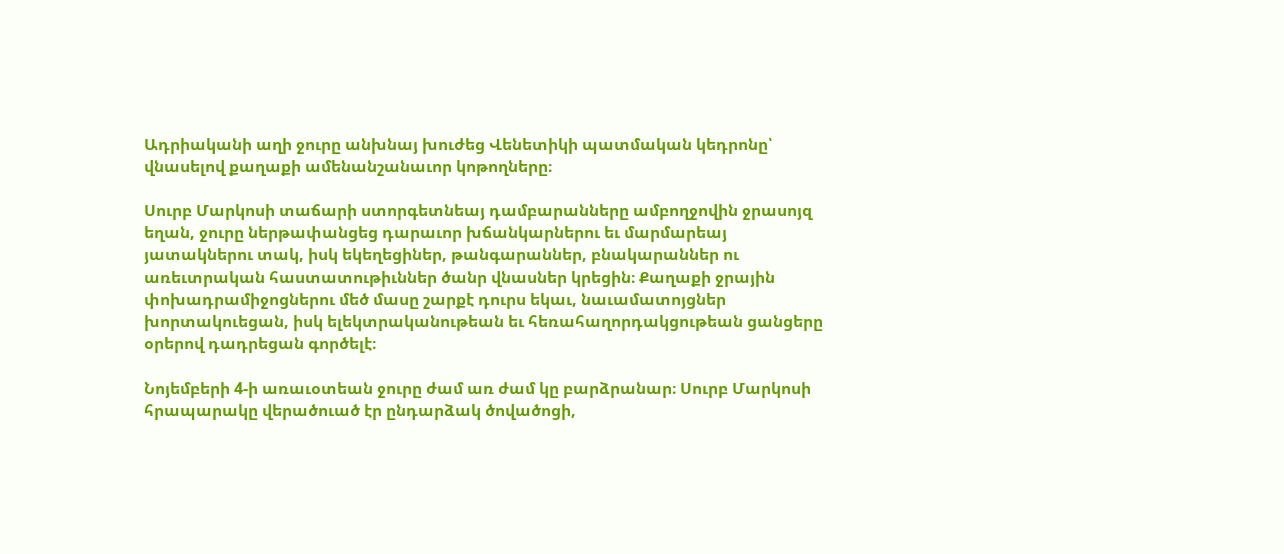Ադրիականի աղի ջուրը անխնայ խուժեց Վենետիկի պատմական կեդրոնը՝ վնասելով քաղաքի ամենանշանաւոր կոթողները։

Սուրբ Մարկոսի տաճարի ստորգետնեայ դամբարանները ամբողջովին ջրասոյզ եղան, ջուրը ներթափանցեց դարաւոր խճանկարներու եւ մարմարեայ յատակներու տակ, իսկ եկեղեցիներ, թանգարաններ, բնակարաններ ու առեւտրական հաստատութիւններ ծանր վնասներ կրեցին։ Քաղաքի ջրային փոխադրամիջոցներու մեծ մասը շարքէ դուրս եկաւ, նաւամատոյցներ խորտակուեցան, իսկ ելեկտրականութեան եւ հեռահաղորդակցութեան ցանցերը օրերով դադրեցան գործելէ։

Նոյեմբերի 4-ի առաւօտեան ջուրը ժամ առ ժամ կը բարձրանար։ Սուրբ Մարկոսի հրապարակը վերածուած էր ընդարձակ ծովածոցի,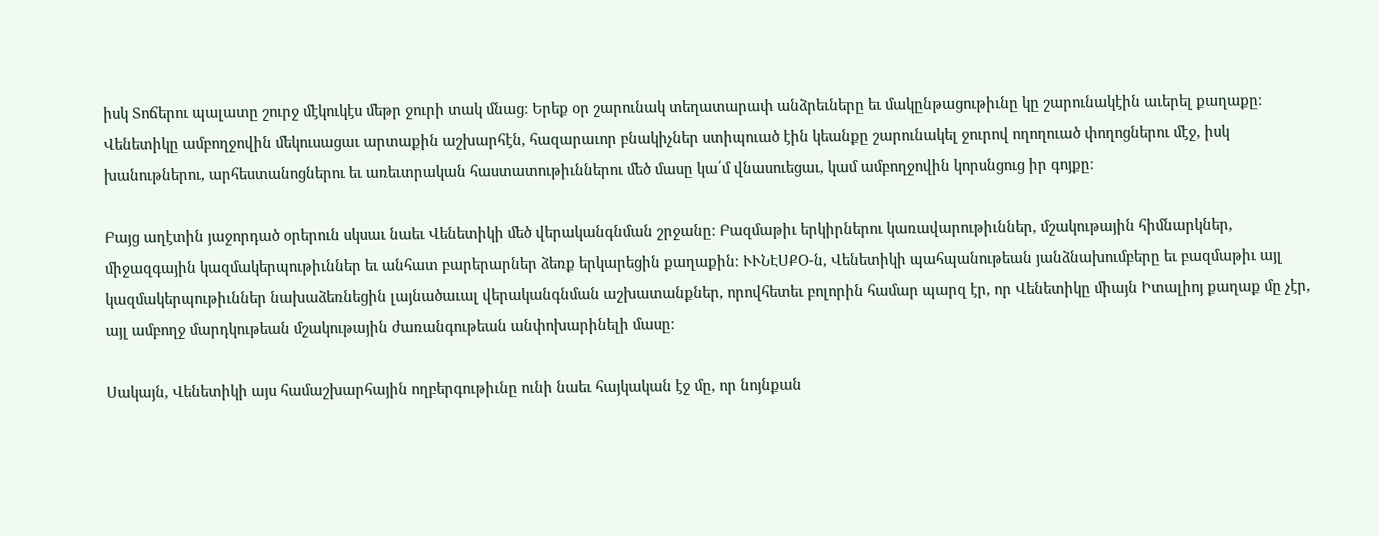իսկ Տոճերու պալատը շուրջ մէկուկէս մեթր ջուրի տակ մնաց։ Երեք օր շարունակ տեղատարափ անձրեւները եւ մակընթացութիւնը կը շարունակէին աւերել քաղաքը։ Վենետիկը ամբողջովին մեկուսացաւ արտաքին աշխարհէն, հազարաւոր բնակիչներ ստիպուած էին կեանքը շարունակել ջուրով ողողուած փողոցներու մէջ, իսկ խանութներու, արհեստանոցներու եւ առեւտրական հաստատութիւններու մեծ մասը կա՛մ վնասուեցաւ, կամ ամբողջովին կորսնցուց իր գոյքը։

Բայց աղէտին յաջորդած օրերուն սկսաւ նաեւ Վենետիկի մեծ վերականգնման շրջանը։ Բազմաթիւ երկիրներու կառավարութիւններ, մշակութային հիմնարկներ, միջազգային կազմակերպութիւններ եւ անհատ բարերարներ ձեռք երկարեցին քաղաքին։ ՒՒՆԷՍՔՕ-ն, Վենետիկի պահպանութեան յանձնախումբերը եւ բազմաթիւ այլ կազմակերպութիւններ նախաձեռնեցին լայնածաւալ վերականգնման աշխատանքներ, որովհետեւ բոլորին համար պարզ էր, որ Վենետիկը միայն Իտալիոյ քաղաք մը չէր, այլ ամբողջ մարդկութեան մշակութային ժառանգութեան անփոխարինելի մասը։

Սակայն, Վենետիկի այս համաշխարհային ողբերգութիւնը ունի նաեւ հայկական էջ մը, որ նոյնքան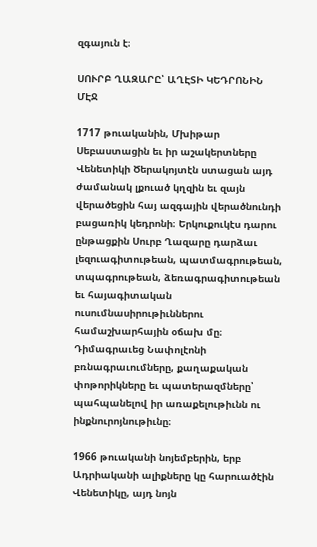զգայուն է։

ՍՈՒՐԲ ՂԱԶԱՐԸ՝ ԱՂԷՏԻ ԿԵԴՐՈՆԻՆ ՄԷՋ

1717 թուականին, Մխիթար Սեբաստացին եւ իր աշակերտները Վենետիկի Ծերակոյտէն ստացան այդ ժամանակ լքուած կղզին եւ զայն վերածեցին հայ ազգային վերածնունդի բացառիկ կեդրոնի։ Երկուքուկէս դարու ընթացքին Սուրբ Ղազարը դարձաւ լեզուագիտութեան, պատմագրութեան, տպագրութեան, ձեռագրագիտութեան եւ հայագիտական ուսումնասիրութիւններու համաշխարհային օճախ մը։ Դիմագրաւեց Նափոլէոնի բռնագրաւումները, քաղաքական փոթորիկները եւ պատերազմները՝ պահպանելով իր առաքելութիւնն ու ինքնուրոյնութիւնը։

1966 թուականի նոյեմբերին, երբ Ադրիականի ալիքները կը հարուածէին Վենետիկը, այդ նոյն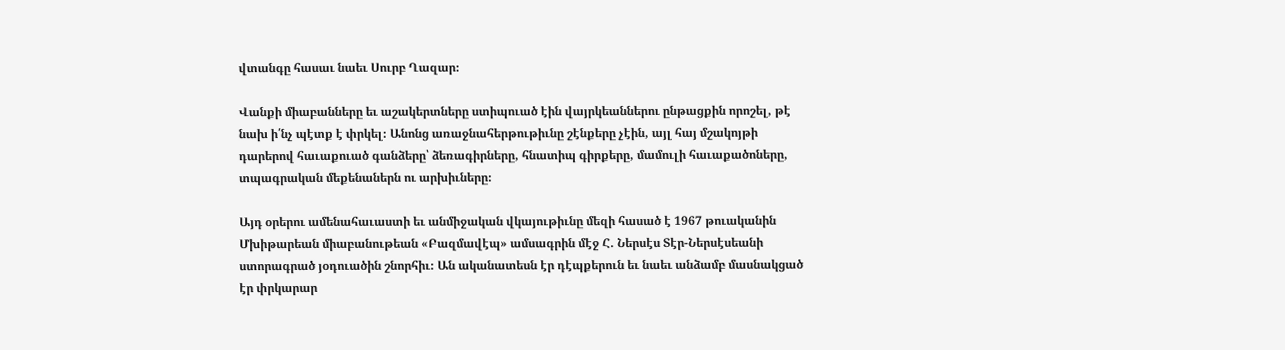վտանգը հասաւ նաեւ Սուրբ Ղազար։

Վանքի միաբանները եւ աշակերտները ստիպուած էին վայրկեաններու ընթացքին որոշել, թէ նախ ի՛նչ պէտք է փրկել։ Անոնց առաջնահերթութիւնը շէնքերը չէին, այլ հայ մշակոյթի դարերով հաւաքուած գանձերը՝ ձեռագիրները, հնատիպ գիրքերը, մամուլի հաւաքածոները, տպագրական մեքենաներն ու արխիւները։

Այդ օրերու ամենահաւաստի եւ անմիջական վկայութիւնը մեզի հասած է 1967 թուականին Մխիթարեան միաբանութեան «Բազմավէպ» ամսագրին մէջ Հ. Ներսէս Տէր-Ներսէսեանի ստորագրած յօդուածին շնորհիւ։ Ան ականատեսն էր դէպքերուն եւ նաեւ անձամբ մասնակցած էր փրկարար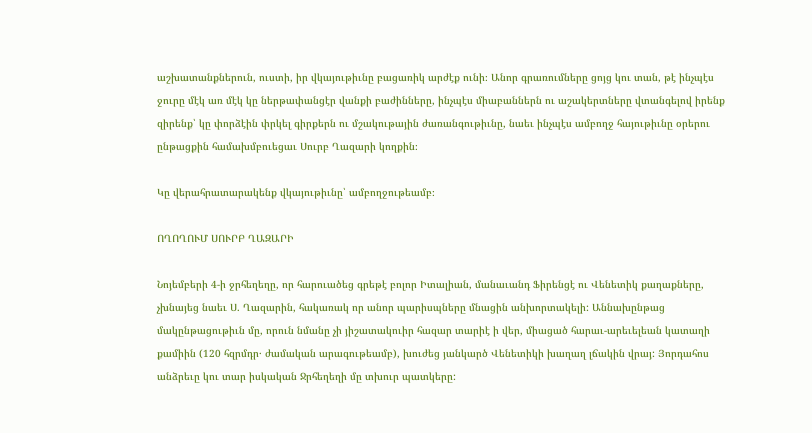աշխատանքներուն, ուստի, իր վկայութիւնը բացառիկ արժէք ունի։ Անոր գրառումները ցոյց կու տան, թէ ինչպէս ջուրը մէկ առ մէկ կը ներթափանցէր վանքի բաժինները, ինչպէս միաբաններն ու աշակերտները վտանգելով իրենք զիրենք՝ կը փորձէին փրկել գիրքերն ու մշակութային ժառանգութիւնը, նաեւ ինչպէս ամբողջ հայութիւնը օրերու ընթացքին համախմբուեցաւ Սուրբ Ղազարի կողքին։

Կը վերահրատարակենք վկայութիւնը՝ ամբողջութեամբ։

ՈՂՈՂՈՒՄ ՍՈՒՐԲ ՂԱԶԱՐԻ

Նոյեմբերի 4-ի ջրհեղեղը, որ հարուածեց գրեթէ բոլոր Իտալիան, մանաւանդ Ֆիրենցէ ու Վենետիկ քաղաքները, չխնայեց նաեւ Ս. Ղազարին, հակառակ որ անոր պարիսպները մնացին անխորտակելի: Աննախընթաց մակընթացութիւն մը, որուն նմանը չի յիշատակուիր հազար տարիէ ի վեր, միացած հարաւ-արեւելեան կատաղի քամիին (120 հզրմդր․ ժամական արագութեամբ), խուժեց յանկարծ Վենետիկի խաղաղ լճակին վրայ: Յորդահոս անձրեւը կու տար իսկական Ջրհեղեղի մը տխուր պատկերը: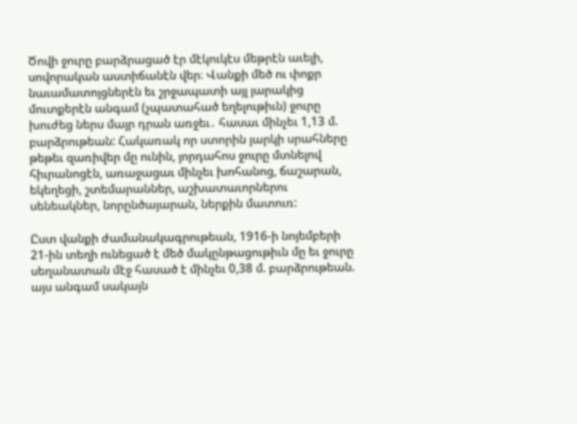Ծովի ջուրը բարձրացած էր մէկուկէս մեթրէն աւելի, սովորական աստիճանէն վեր։ Վանքի մեծ ու փոքր նաւամատոյցներէն եւ շրջապատի այլ յարակից մուտքերէն անգամ (չպատահած եղելութիւն) ջուրը խուժեց ներս մայր դրան առջեւ․ հասաւ մինչեւ 1,13 մ. բարձրութեան: Հակառակ որ ստորին յարկի սրահները թեթեւ զառիվեր մը ունին, յորդահոս ջուրը մտնելով հիւրանոցէն, առաջացաւ մինչեւ խոհանոց, ճաշարան, եկեղեցի, շտեմարաններ, աշխատաւորներու սենեակներ, նորընծայարան, ներքին մատուռ:

Ըստ վանքի ժամանակագրութեան, 1916-ի նոյեմբերի 21-ին տեղի ունեցած է մեծ մակընթացութիւն մը եւ ջուրը սեղանատան մէջ հասած է մինչեւ 0,38 մ. բարձրութեան. այս անգամ սակայն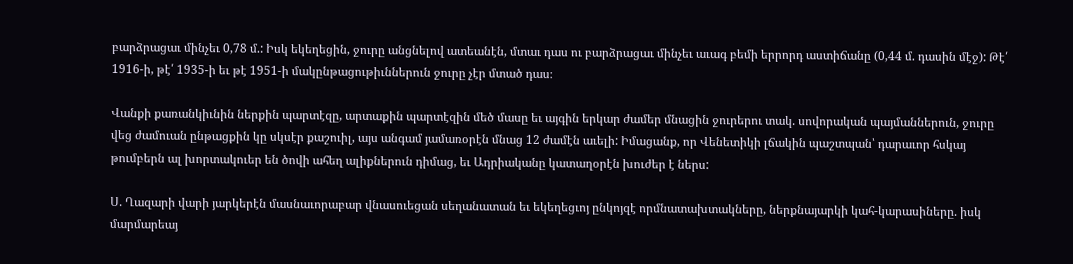բարձրացաւ մինչեւ 0,78 մ.: Իսկ եկեղեցին, ջուրը անցնելով ատեանէն, մտաւ դաս ու բարձրացաւ մինչեւ աւագ բեմի երրորդ աստիճանը (0,44 մ. դասին մէջ): Թէ՛ 1916-ի, թէ՛ 1935-ի եւ թէ 1951-ի մակընթացութիւններուն ջուրը չէր մտած դաս։

Վանքի քառանկիւնին ներքին պարտէզը, արտաքին պարտէզին մեծ մասը եւ այգին երկար ժամեր մնացին ջուրերու տակ. սովորական պայմաններուն, ջուրը վեց ժամուան ընթացքին կը սկսէր քաշուիլ, այս անգամ յամառօրէն մնաց 12 ժամէն աւելի: Իմացանք, որ Վենետիկի լճակին պաշտպան՝ դարաւոր հսկայ թումբերն ալ խորտակուեր են ծովի ահեղ ալիքներուն դիմաց, եւ Ադրիականը կատաղօրէն խուժեր է ներս:

Ս. Ղազարի վարի յարկերէն մասնաւորաբար վնասուեցան սեղանատան եւ եկեղեցւոյ ընկոյզէ որմնատախտակները, ներքնայարկի կահ-կարասիները. իսկ մարմարեայ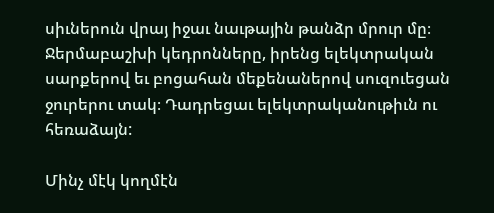սիւներուն վրայ իջաւ նաւթային թանձր մրուր մը։ Ջերմաբաշխի կեդրոնները, իրենց ելեկտրական սարքերով եւ բոցահան մեքենաներով սուզուեցան ջուրերու տակ։ Դադրեցաւ ելեկտրականութիւն ու հեռաձայն:

Մինչ մէկ կողմէն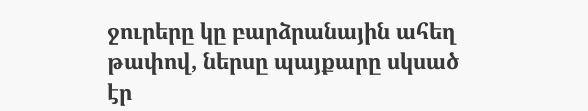ջուրերը կը բարձրանային ահեղ թափով, ներսը պայքարը սկսած էր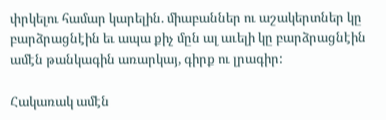փրկելու համար կարելին. միաբաններ ու աշակերտներ կը բարձրացնէին եւ ապա քիչ մըն ալ աւելի կը բարձրացնէին ամէն թանկագին առարկայ, գիրք ու լրագիր:

Հակառակ ամէն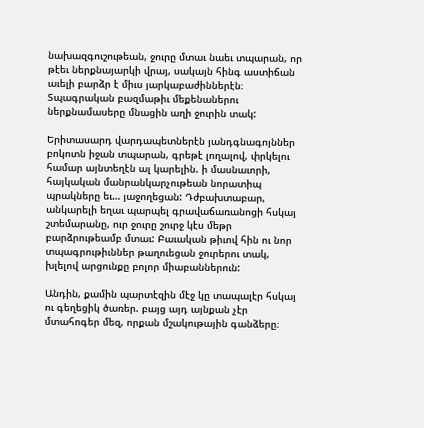նախազգուշութեան, ջուրը մտաւ նաեւ տպարան, որ թէեւ ներքնայարկի վրայ, սակայն հինգ աստիճան աւելի բարձր է միւս յարկաբաժիններէն։ Տպագրական բազմաթիւ մեքենաներու ներքնամասերը մնացին աղի ջուրին տակ:

Երիտասարդ վարդապետներէն յանդգնագոյններ բոկոտն իջան տպարան, գրեթէ լողալով, փրկելու համար այնտեղէն ալ կարելին. ի մասնաւորի, հայկական մանրանկարչութեան նորատիպ պրակները եւ… յաջողեցան: Դժբախտաբար, անկարելի եղաւ պարպել գրավաճառանոցի հսկայ շտեմարանը, ուր ջուրը շուրջ կէս մեթր բարձրութեամբ մտաւ: Բաւական թիւով հին ու նոր տպագրութիւններ թաղուեցան ջուրերու տակ, խլելով արցունքը բոլոր միաբաններուն:

Անդին, քամին պարտէզին մէջ կը տապալէր հսկայ ու գեղեցիկ ծառեր. բայց այդ այնքան չէր մտահոգեր մեզ, որքան մշակութային գանձերը։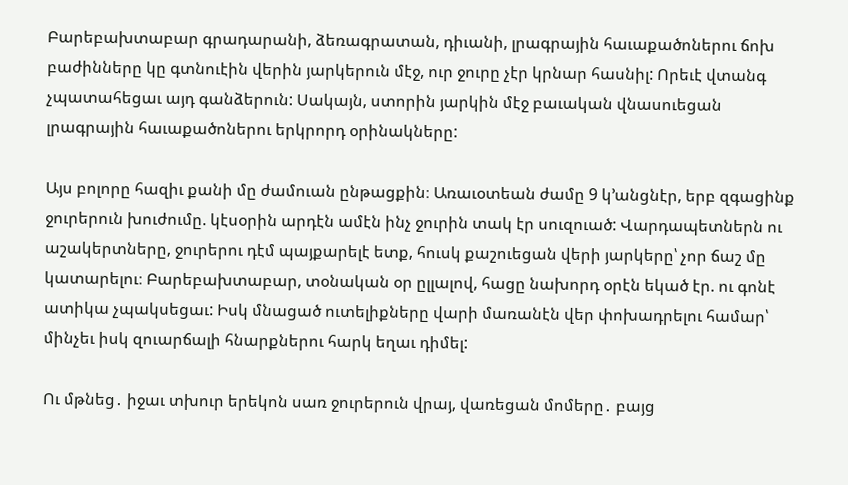Բարեբախտաբար գրադարանի, ձեռագրատան, դիւանի, լրագրային հաւաքածոներու ճոխ բաժինները կը գտնուէին վերին յարկերուն մէջ, ուր ջուրը չէր կրնար հասնիլ: Որեւէ վտանգ չպատահեցաւ այդ գանձերուն: Սակայն, ստորին յարկին մէջ բաւական վնասուեցան լրագրային հաւաքածոներու երկրորդ օրինակները:

Այս բոլորը հազիւ քանի մը ժամուան ընթացքին։ Առաւօտեան ժամը 9 կ՚անցնէր, երբ զգացինք ջուրերուն խուժումը. կէսօրին արդէն ամէն ինչ ջուրին տակ էր սուզուած: Վարդապետներն ու աշակերտները, ջուրերու դէմ պայքարելէ ետք, հուսկ քաշուեցան վերի յարկերը՝ չոր ճաշ մը կատարելու։ Բարեբախտաբար, տօնական օր ըլլալով, հացը նախորդ օրէն եկած էր. ու գոնէ ատիկա չպակսեցաւ: Իսկ մնացած ուտելիքները վարի մառանէն վեր փոխադրելու համար՝ մինչեւ իսկ զուարճալի հնարքներու հարկ եղաւ դիմել:

Ու մթնեց․ իջաւ տխուր երեկոն սառ ջուրերուն վրայ, վառեցան մոմերը․ բայց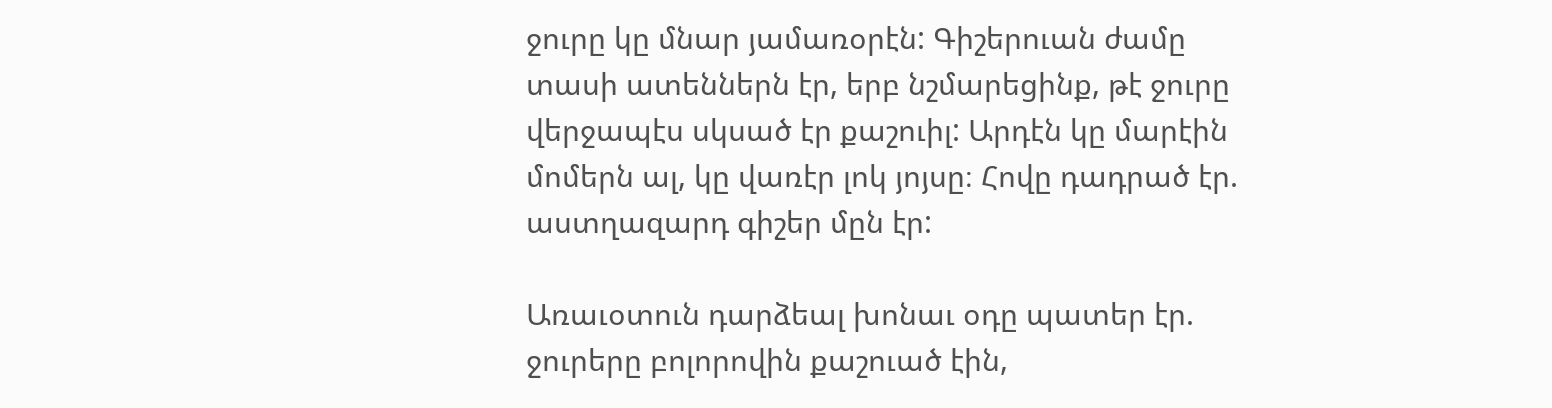ջուրը կը մնար յամառօրէն: Գիշերուան ժամը տասի ատեններն էր, երբ նշմարեցինք, թէ ջուրը վերջապէս սկսած էր քաշուիլ: Արդէն կը մարէին մոմերն ալ, կը վառէր լոկ յոյսը։ Հովը դադրած էր. աստղազարդ գիշեր մըն էր:

Առաւօտուն դարձեալ խոնաւ օդը պատեր էր. ջուրերը բոլորովին քաշուած էին,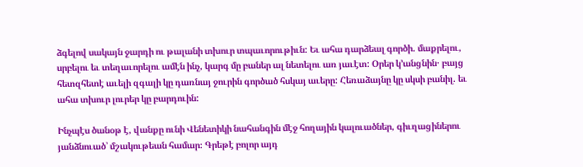ձգելով սակայն ջարդի ու թալանի տխուր տպաւորութիւն: Եւ ահա դարձեալ գործի. մաքրելու, սրբելու եւ տեղաւորելու ամէն ինչ, կարգ մը բաներ ալ նետելու առ յաւէտ: Օրեր կ՚անցնին․ բայց հետզհետէ աւելի զգալի կը դառնայ ջուրին գործած հսկայ աւերը: Հեռաձայնը կը սկսի բանիլ. եւ ահա տխուր լուրեր կը բարդուին:

Ինչպէս ծանօթ է, վանքը ունի Վենետիկի նահանգին մէջ հողային կալուածներ, գիւղացիներու յանձնուած՝ մշակութեան համար։ Գրեթէ բոլոր այդ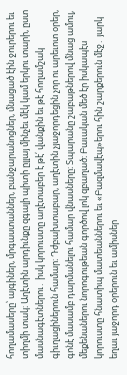հողամասերը՝ այգիներ, մրգաստաններ, բանջարանոցներ, մնացած էին ջուրերու եւ տիղմի տակ։ Աղէտին արդիւնքը զգալի պիտի ըլլայ մինչեւ մէկ կամ երկու տարի, ըստ մասնագէտներու․ իսկ կորուստը աղէտաբեր է թէ՛ վանքին եւ թէ հողամշակ գիւղացիներուն համար։ Դժբախտաբար, աղէտին չյաջորդեցին չոր ու արեւոտ օրեր, գոնէ մասամբ դարմանելու համար վնասները։ Տպարանը շաբաթներով մնաց ամուլ, մեքենաներու նորոգութեան գործով լոկ զբաղած։ Բաւական մեծ էր իսկապէս կորուստը հնատիպ մատեաններու եւ «Բազմավէպ»երու հին շարքերուն մէջ․ յարկ եղաւ յաջորդ օրերուն եւ ամիսներ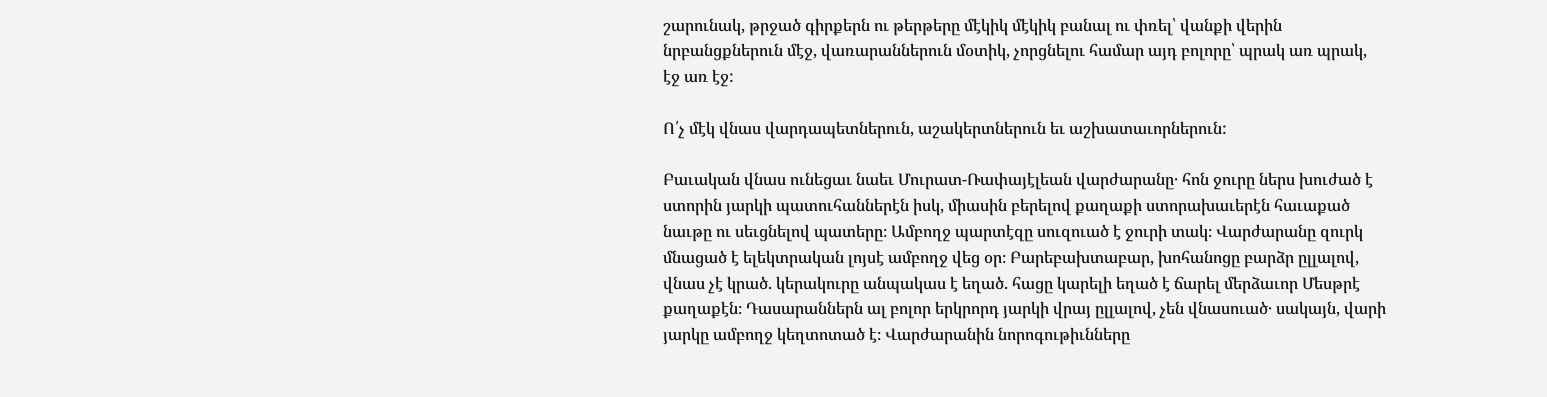շարունակ, թրջած գիրքերն ու թերթերը մէկիկ մէկիկ բանալ ու փռել՝ վանքի վերին նրբանցքներուն մէջ, վառարաններուն մօտիկ, չորցնելու համար այդ բոլորը՝ պրակ առ պրակ, էջ առ էջ:

Ո՛չ մէկ վնաս վարդապետներուն, աշակերտներուն եւ աշխատաւորներուն:

Բաւական վնաս ունեցաւ նաեւ Մուրատ-Ռափայէլեան վարժարանը․ հոն ջուրը ներս խուժած է ստորին յարկի պատուհաններէն իսկ, միասին բերելով քաղաքի ստորախաւերէն հաւաքած նաւթը ու սեւցնելով պատերը։ Ամբողջ պարտէզը սուզուած է ջուրի տակ։ Վարժարանը զուրկ մնացած է ելեկտրական լոյսէ ամբողջ վեց օր։ Բարեբախտաբար, խոհանոցը բարձր ըլլալով, վնաս չէ կրած. կերակուրը անպակաս է եղած. հացը կարելի եղած է ճարել մերձաւոր Մեսթրէ քաղաքէն։ Դասարաններն ալ բոլոր երկրորդ յարկի վրայ ըլլալով, չեն վնասուած․ սակայն, վարի յարկը ամբողջ կեղտոտած է։ Վարժարանին նորոգութիւնները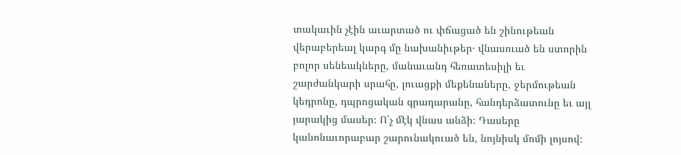տակաւին չէին աւարտած ու փճացած են շինութեան վերաբերեալ կարգ մը նախանիւթեր․ վնասուած են ստորին բոլոր սենեակները, մանաւանդ հեռատեսիլի եւ շարժանկարի սրահը, լուացքի մեքենաները, ջերմութեան կեդրոնը, դպրոցական գրադարանը, հանդերձատունը եւ այլ յարակից մասեր։ Ո՛չ մէկ վնաս անձի։ Դասերը կանոնաւորաբար շարունակուած են, նոյնիսկ մոմի լոյսով։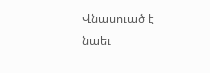Վնասուած է նաեւ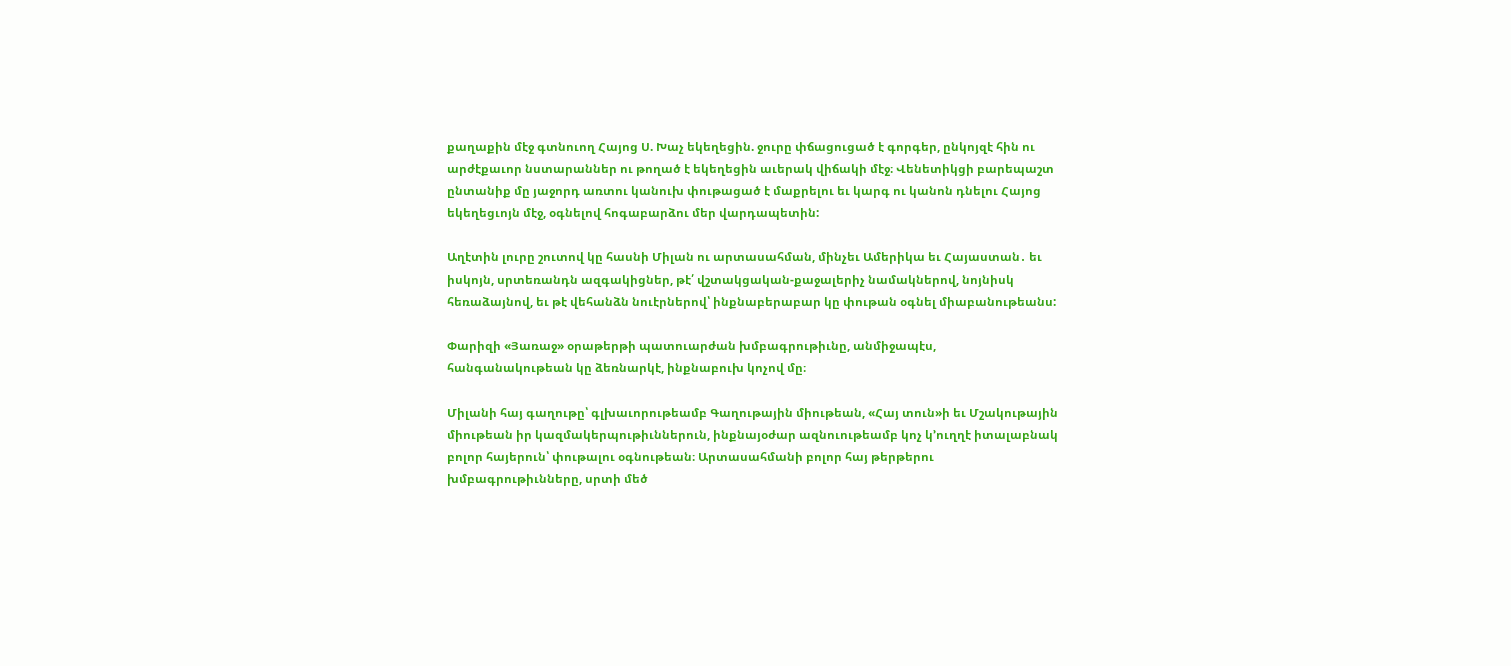քաղաքին մէջ գտնուող Հայոց Ս. Խաչ եկեղեցին. ջուրը փճացուցած է գորգեր, ընկոյզէ հին ու արժէքաւոր նստարաններ ու թողած է եկեղեցին աւերակ վիճակի մէջ։ Վենետիկցի բարեպաշտ ընտանիք մը յաջորդ առտու կանուխ փութացած է մաքրելու եւ կարգ ու կանոն դնելու Հայոց եկեղեցւոյն մէջ, օգնելով հոգաբարձու մեր վարդապետին:

Աղէտին լուրը շուտով կը հասնի Միլան ու արտասահման, մինչեւ Ամերիկա եւ Հայաստան․ եւ իսկոյն, սրտեռանդն ազգակիցներ, թէ՛ վշտակցական-քաջալերիչ նամակներով, նոյնիսկ հեռաձայնով, եւ թէ վեհանձն նուէրներով՝ ինքնաբերաբար կը փութան օգնել միաբանութեանս:

Փարիզի «Յառաջ» օրաթերթի պատուարժան խմբագրութիւնը, անմիջապէս, հանգանակութեան կը ձեռնարկէ, ինքնաբուխ կոչով մը։

Միլանի հայ գաղութը՝ գլխաւորութեամբ Գաղութային միութեան, «Հայ տուն»ի եւ Մշակութային միութեան իր կազմակերպութիւններուն, ինքնայօժար ազնուութեամբ կոչ կ՚ուղղէ իտալաբնակ բոլոր հայերուն՝ փութալու օգնութեան։ Արտասահմանի բոլոր հայ թերթերու խմբագրութիւնները, սրտի մեծ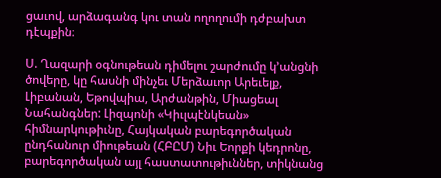ցաւով, արձագանգ կու տան ողողումի դժբախտ դէպքին։

Ս. Ղազարի օգնութեան դիմելու շարժումը կ՚անցնի ծովերը, կը հասնի մինչեւ Մերձաւոր Արեւելք, Լիբանան, Եթովպիա, Արժանթին, Միացեալ Նահանգներ: Լիզպոնի «Կիւլպէնկեան» հիմնարկութիւնը, Հայկական բարեգործական ընդհանուր միութեան (ՀԲԸՄ) Նիւ Եորքի կեդրոնը, բարեգործական այլ հաստատութիւններ, տիկնանց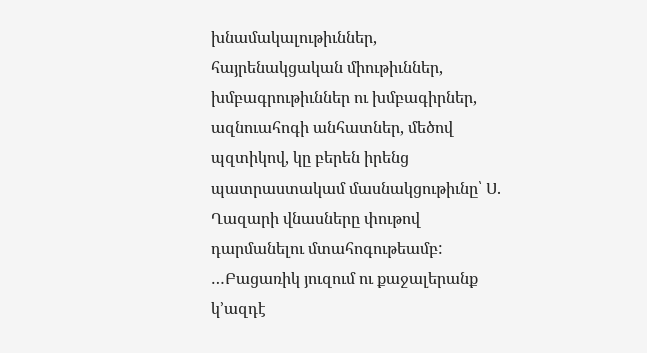խնամակալութիւններ, հայրենակցական միութիւններ, խմբագրութիւններ ու խմբագիրներ, ազնուահոգի անհատներ, մեծով պզտիկով, կը բերեն իրենց պատրաստակամ մասնակցութիւնը՝ Ս. Ղազարի վնասները փութով դարմանելու մտահոգութեամբ: …Բացառիկ յուզում ու քաջալերանք կ՚ազդէ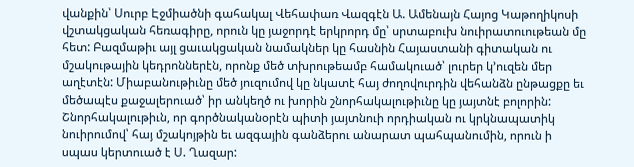վանքին՝ Սուրբ Էջմիածնի գահակալ Վեհափառ Վազգէն Ա. Ամենայն Հայոց Կաթողիկոսի վշտակցական հեռագիրը, որուն կը յաջորդէ երկրորդ մը՝ սրտաբուխ նուիրատուութեան մը հետ: Բազմաթիւ այլ ցաւակցական նամակներ կը հասնին Հայաստանի գիտական ու մշակութային կեդրոններէն, որոնք մեծ տխրութեամբ համակուած՝ լուրեր կ՚ուզեն մեր աղէտէն: Միաբանութիւնը մեծ յուզումով կը նկատէ հայ ժողովուրդին վեհանձն ընթացքը եւ մեծապէս քաջալերուած՝ իր անկեղծ ու խորին շնորհակալութիւնը կը յայտնէ բոլորին: Շնորհակալութիւն, որ գործնականօրէն պիտի յայտնուի որդիական ու կրկնապատիկ նուիրումով՝ հայ մշակոյթին եւ ազգային գանձերու անարատ պահպանումին, որուն ի սպաս կերտուած է Ս. Ղազար: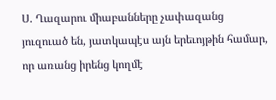Ս. Ղազարու միաբանները չափազանց յուզուած են, յատկապէս այն երեւոյթին համար, որ առանց իրենց կողմէ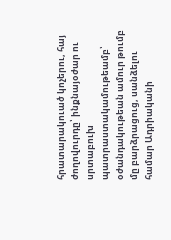հրատարակուած կոչերու, հայ ժողովուրդը՝ ինքնայօժար ու սրտաբուխ պատրաստակամութեամբ՝ օժանդակութեան ամուր թումբ մը բարձրացուց, սանձելու համար Ադրիականի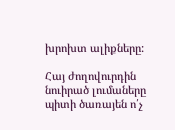խրոխտ ալիքները:

Հայ ժողովուրդին նուիրած լումաները պիտի ծառայեն ո՛չ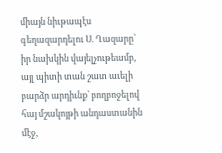միայն նիւթապէս գեղազարդելու Ս. Ղազարը՝ իր նախկին վայելչութեամբ, այլ պիտի տան շատ աւելի բարձր արդիւնք՝ բողբոջելով հայ մշակոյթի անդաստանին մէջ,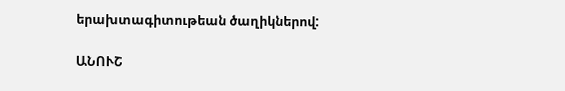երախտագիտութեան ծաղիկներով:

ԱՆՈՒՇ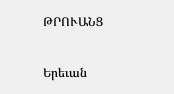ԹՐՈՒԱՆՑ

Երեւան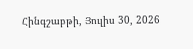Հինգշաբթի, Յուլիս 30, 2026